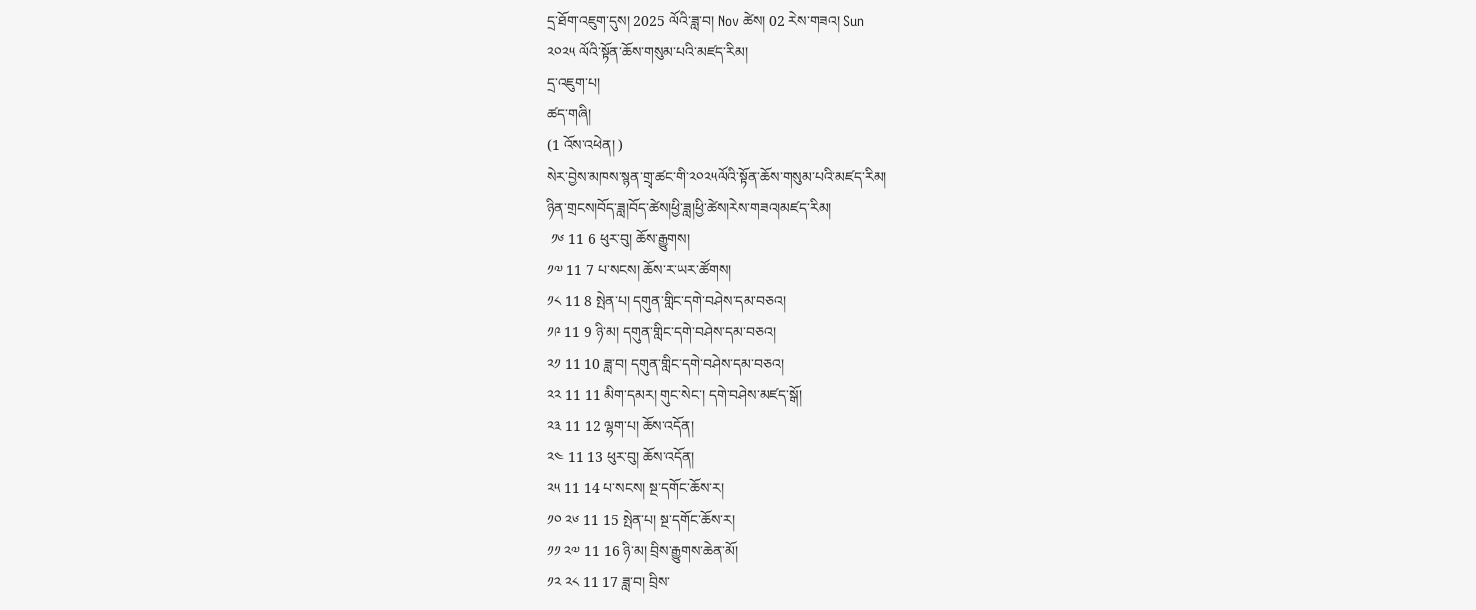དྲ་ཐོག་འཇུག་དུས། 2025 ལོའི་ཟླ་བ། Nov ཚེས། 02 རེས་གཟའ། Sun
༢༠༢༥ ལོའི་སྟོན་ཆོས་གསུམ་པའི་མཛད་རིམ།
དྲ་འཇུག་པ།
ཚད་གཞི།
(1 འོས་འཕེན། )
སེར་བྱེས་མཁས་སྙན་གྲྭ་ཚང་གི་༢༠༢༥ལོའི་སྟོན་ཆོས་གསུམ་པའི་མཛད་རིམ།
ཉིན་གྲངས།བོད་ཟླ།བོད་ཚེས།ཕྱི་ཟླ།ཕྱི་ཚེས།རེས་གཟའ།མཛད་རིམ།
 ༡༦ 11 6 ཕུར་བུ། ཆོས་རྒྱུགས།
༡༧ 11 7 པ་སངས། ཆོས་ར་ཡར་ཚོགས།
༡༨ 11 8 སྤེན་པ། དགུན་གླིང་དགེ་བཤེས་དམ་བཅའ།
༡༩ 11 9 ཉི་མ། དགུན་གླིང་དགེ་བཤེས་དམ་བཅའ།
༢༡ 11 10 ཟླ་བ། དགུན་གླིང་དགེ་བཤེས་དམ་བཅའ།
༢༢ 11 11 མིག་དམར། གུང་སེང་། དགེ་བཤེས་མཛད་སྒོ།
༢༣ 11 12 ལྷག་པ། ཆོས་འདོན།
༢༤ 11 13 ཕུར་བུ། ཆོས་འདོན།
༢༥ 11 14 པ་སངས། སྔ་དགོང་ཆོས་ར།
༡༠ ༢༦ 11 15 སྤེན་པ། སྔ་དགོང་ཆོས་ར།
༡༡ ༢༧ 11 16 ཉི་མ། བྲིས་རྒྱུགས་ཆེན་མོ།
༡༢ ༢༨ 11 17 ཟླ་བ། བྲིས་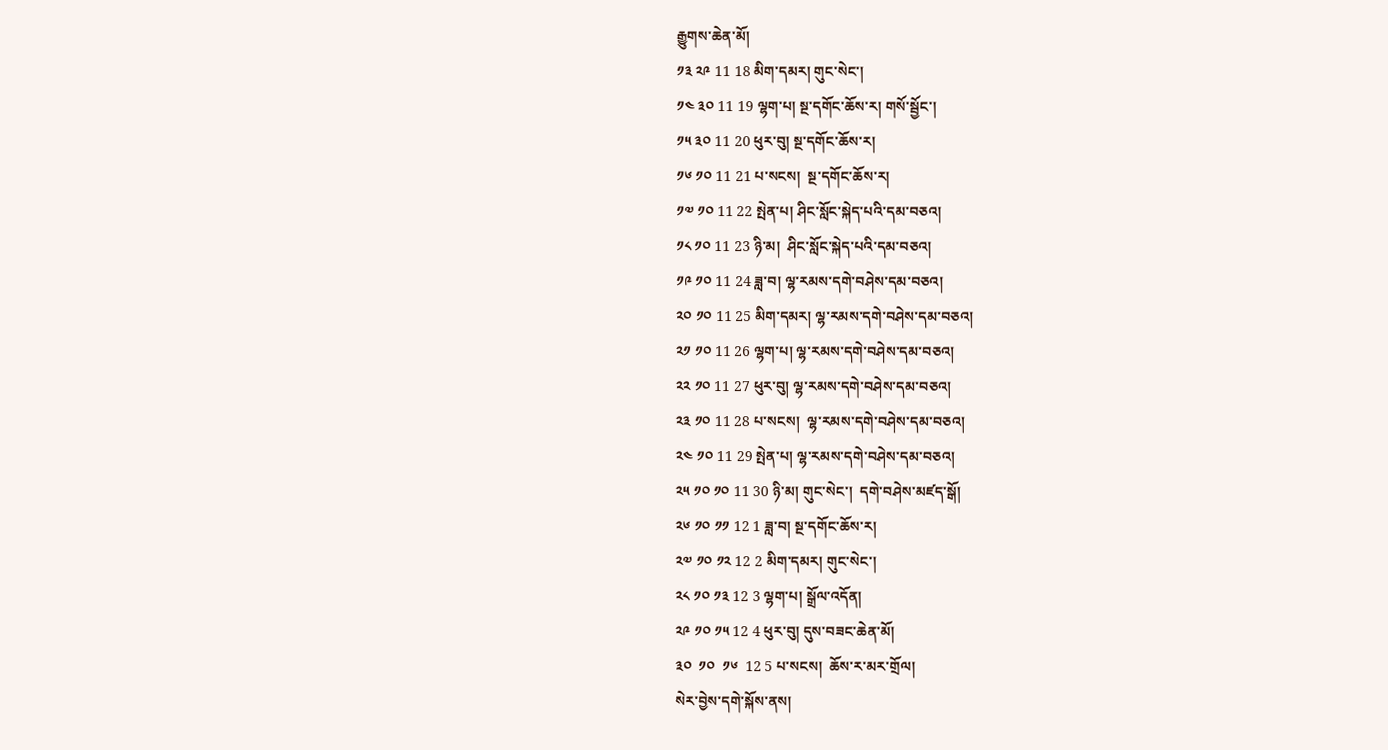རྒྱུགས་ཆེན་མོ།
༡༣ ༢༩ 11 18 མིག་དམར། གུང་སེང་།
༡༤ ༣༠ 11 19 ལྷག་པ། སྔ་དགོང་ཆོས་ར། གསོ་སྦྱོང་།
༡༥ ༣༠ 11 20 ཕུར་བུ། སྔ་དགོང་ཆོས་ར།
༡༦ ༡༠ 11 21 པ་སངས།  སྔ་དགོང་ཆོས་ར།
༡༧ ༡༠ 11 22 སྤེན་པ། ཤིང་སློང་སྐེད་པའི་དམ་བཅའ།
༡༨ ༡༠ 11 23 ཉི་མ།  ཤིང་སློང་སྐེད་པའི་དམ་བཅའ།
༡༩ ༡༠ 11 24 ཟླ་བ། ལྷ་རམས་དགེ་བཤེས་དམ་བཅའ།
༢༠ ༡༠ 11 25 མིག་དམར། ལྷ་རམས་དགེ་བཤེས་དམ་བཅའ།
༢༡ ༡༠ 11 26 ལྷག་པ། ལྷ་རམས་དགེ་བཤེས་དམ་བཅའ།
༢༢ ༡༠ 11 27 ཕུར་བུ། ལྷ་རམས་དགེ་བཤེས་དམ་བཅའ།
༢༣ ༡༠ 11 28 པ་སངས།  ལྷ་རམས་དགེ་བཤེས་དམ་བཅའ།
༢༤ ༡༠ 11 29 སྤེན་པ། ལྷ་རམས་དགེ་བཤེས་དམ་བཅའ།
༢༥ ༡༠ ༡༠ 11 30 ཉི་མ། གུང་སེང་།  དགེ་བཤེས་མཛད་སྒོ།
༢༦ ༡༠ ༡༡ 12 1 ཟླ་བ། སྔ་དགོང་ཆོས་ར།
༢༧ ༡༠ ༡༢ 12 2 མིག་དམར། གུང་སེང་།
༢༨ ༡༠ ༡༣ 12 3 ལྷག་པ། སྒྲོལ་འདོན།
༢༩ ༡༠ ༡༥ 12 4 ཕུར་བུ། དུས་བཟང་ཆེན་མོ།
༣༠  ༡༠  ༡༦  12 5 པ་སངས།  ཆོས་ར་མར་གྲོལ།
སེར་བྱེས་དགེ་སྐོས་ནས།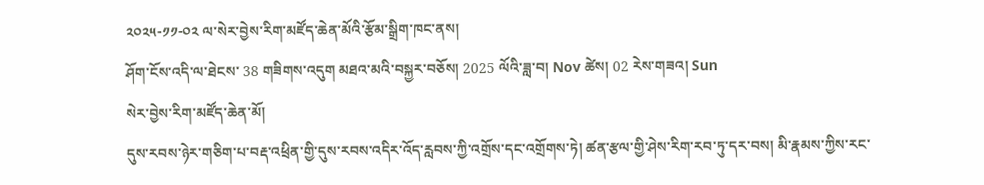༢༠༢༥-༡༡-༠༢ ལ་སེར་བྱེས་རིག་མཛོད་ཆེན་མོའི་རྩོམ་སྒྲིག་ཁང་ནས།
ཤོག་ངོས་འདི་ལ་ཐེངས་ 38 གཟིགས་འདུག མཐའ་མའི་བསྐྱར་བཅོས། 2025 ལོའི་ཟླ་བ། Nov ཚེས། 02 རེས་གཟའ། Sun
སེར་བྱེས་རིག་མཛོད་ཆེན་མོ།
དུས་རབས་ཉེར་གཅིག་པ་བརྡ་འཕྲིན་གྱི་དུས་རབས་འདིར་འོད་རླབས་ཀྱི་འགྲོས་དང་འགྲོགས་ཏེ། ཚན་རྩལ་གྱི་ཤེས་རིག་རབ་ཏུ་དར་བས། མི་རྣམས་ཀྱིས་རང་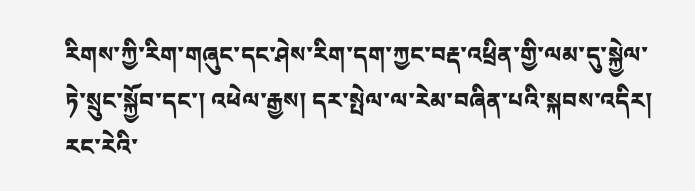རིགས་ཀྱི་རིག་གཞུང་དང་ཤེས་རིག་དག་ཀྱང་བརྡ་འཕྲིན་གྱི་ལམ་དུ་སྐྱེལ་ཏེ་སྲུང་སྐྱོབ་དང་། འཕེལ་རྒྱས། དར་སྤེལ་ལ་རེམ་བཞིན་པའི་སྐབས་འདིར། རང་རེའི་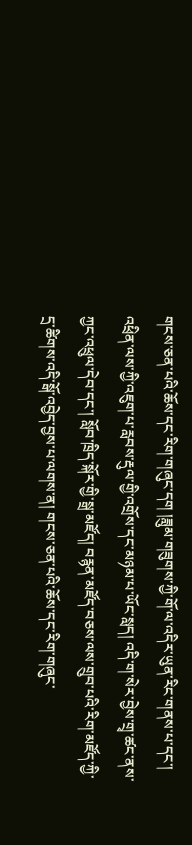གངས་ཅན་པའི་ཆོས་དང་རིག་གཞུང་དག །ཟླུམ་གཟུགས་ཀྱི་གོ་ལ་འདིར་ཡུན་རིང་གནས་པ་དང་། འཕྲིན་ལས་ཀྱི་འཇུག་པ་རླབས་རྡུལ་གྱི་འགྲོས་དང་མཉམ་པ་ཡོང་སླད། འདི་ག་སེར་བྱེས་གྲྭ་ཚང་ནས་ཀྱང་འཕྲུལ་དེབ་དང་། སློབ་ཁྲིད་སྐོར་གྱི་སྒྲ་མཛོད། བརྙན་མཛོད་བཅས་ལས་གྲུབ་པའི་རིག་མཛོད་ཀྱི་དྲ་ཚིགས་འདི་སྒོ་འབྱེད་བྱས་པ་ལགས་ན། གངས་ཅན་པའི་ཆོས་དང་རིག་གཞུང་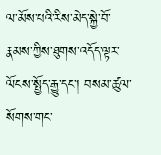ལ་མོས་པའི་རིས་མེད་སྐྱེ་བོ་རྣམས་ཀྱིས་ཐུགས་འདོད་ལྟར་ལོངས་སྤྱོད་རྒྱུ་དང་། བསམ་ཚུལ་སོགས་གང་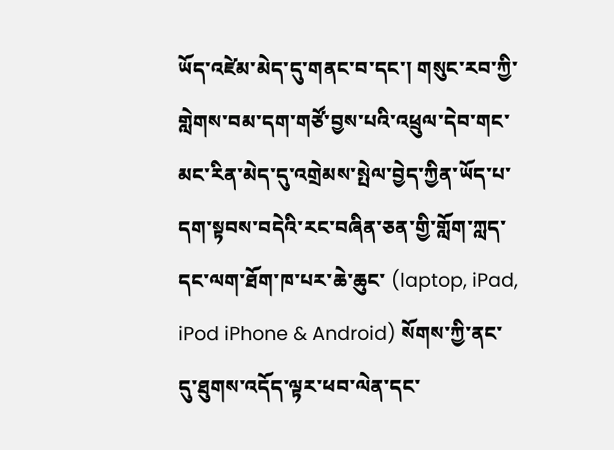ཡོད་འཛེམ་མེད་དུ་གནང་བ་དང་། གསུང་རབ་ཀྱི་གླེགས་བམ་དག་གཙོ་བྱས་པའི་འཕྲུལ་དེབ་གང་མང་རིན་མེད་དུ་འགྲེམས་སྤེལ་བྱེད་ཀྱིན་ཡོད་པ་དག་སྟབས་བདེའི་རང་བཞིན་ཅན་གྱི་གློག་ཀླད་དང་ལག་ཐོག་ཁ་པར་ཆེ་ཆུང་ (laptop, iPad, iPod iPhone & Android) སོགས་ཀྱི་ནང་དུ་ཐུགས་འདོད་ལྟར་ཕབ་ལེན་དང་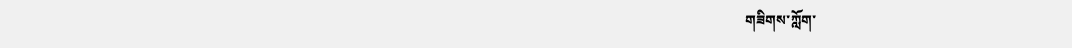གཟིགས་ཀློག་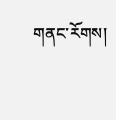གནང་རོགས།